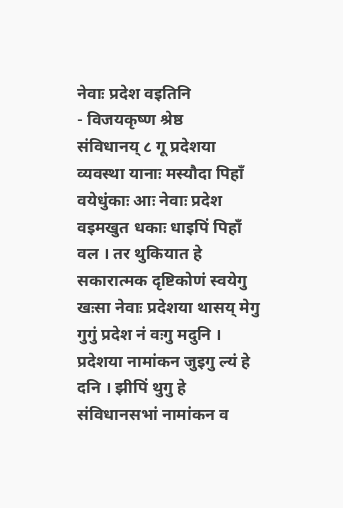नेवाः प्रदेश वइतिनि
- विजयकृष्ण श्रेष्ठ
संविधानय् ८ गू प्रदेशया व्यवस्था यानाः मस्यौदा पिहाँ वयेधुंकाः आः नेवाः प्रदेश वइमखुत धकाः धाइपिं पिहाँ वल । तर थुकियात हे सकारात्मक दृष्टिकोणं स्वयेगु खःसा नेवाः प्रदेशया थासय् मेगु गुगुं प्रदेश नं वःगु मदुनि । प्रदेशया नामांकन जुइगु ल्यं हे दनि । झीपिं थुगु हे संविधानसभां नामांकन व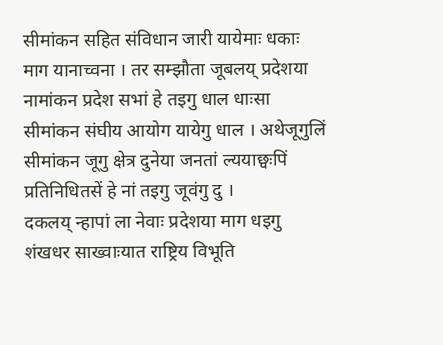सीमांकन सहित संविधान जारी यायेमाः धकाः माग यानाच्वना । तर सम्झौता जूबलय् प्रदेशया नामांकन प्रदेश सभां हे तइगु धाल धाःसा सीमांकन संघीय आयोग यायेगु धाल । अथेजूगुलिं सीमांकन जूगु क्षेत्र दुनेया जनतां ल्ययाछ्वःपिं प्रतिनिधितसें हे नां तइगु जूवंगु दु ।
दकलय् न्हापां ला नेवाः प्रदेशया माग धइगु शंखधर साख्वाःयात राष्ट्रिय विभूति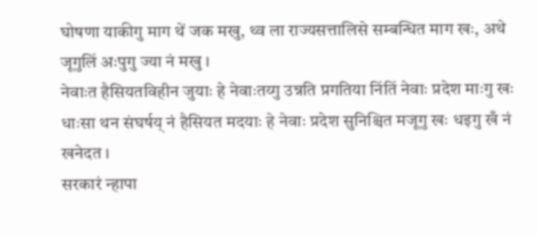घोषणा याकीगु माग थें जक मखु, थ्व ला राज्यसत्तालिसे सम्बन्धित माग खः, अथे जूगुलिं अःपुगु ज्या नं मखु ।
नेवाःत हैसियतविहीन जुयाः हे नेवाःतय्गु उन्नति प्रगतिया निंतिं नेवाः प्रदेश माःगु खः धाःसा थन संघर्षय् नं हैसियत मदयाः हे नेवाः प्रदेश सुनिश्चित मजूगु खः धइगु खँ नं खनेदत ।
सरकारं न्हापा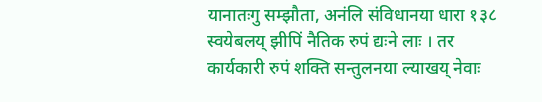यानातःगु सम्झौता, अनंलि संविधानया धारा १३८ स्वयेबलय् झीपिं नैतिक रुपं द्यःने लाः । तर कार्यकारी रुपं शक्ति सन्तुलनया ल्याखय् नेवाः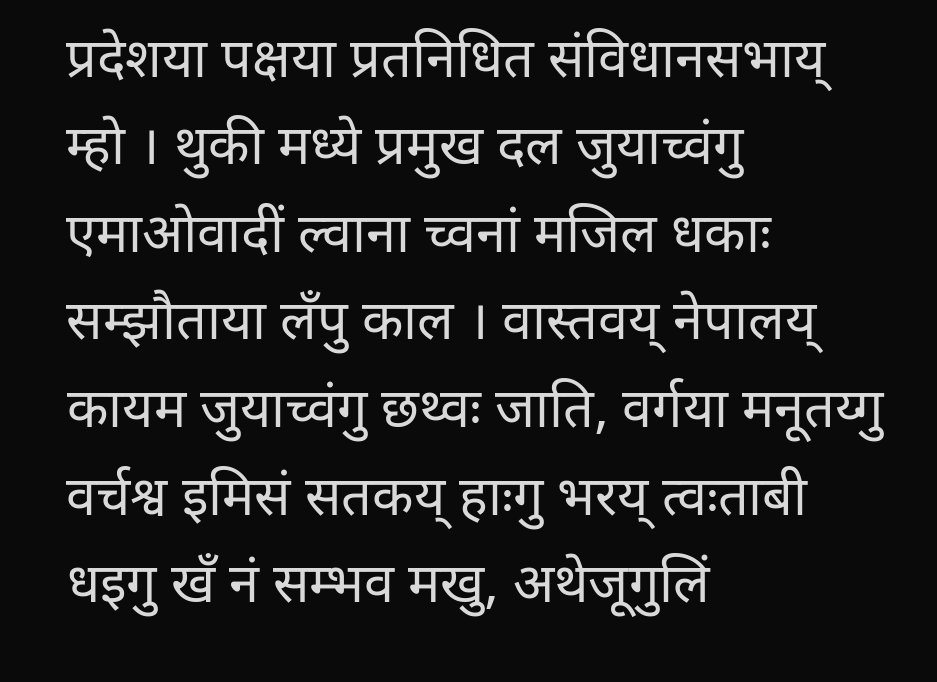प्रदेशया पक्षया प्रतनिधित संविधानसभाय् म्हो । थुकी मध्ये प्रमुख दल जुयाच्वंगु एमाओवादीं ल्वाना च्वनां मजिल धकाः सम्झौताया लँपु काल । वास्तवय् नेपालय् कायम जुयाच्वंगु छथ्वः जाति, वर्गया मनूतय्गु वर्चश्व इमिसं सतकय् हाःगु भरय् त्वःताबी धइगु खँ नं सम्भव मखु, अथेजूगुलिं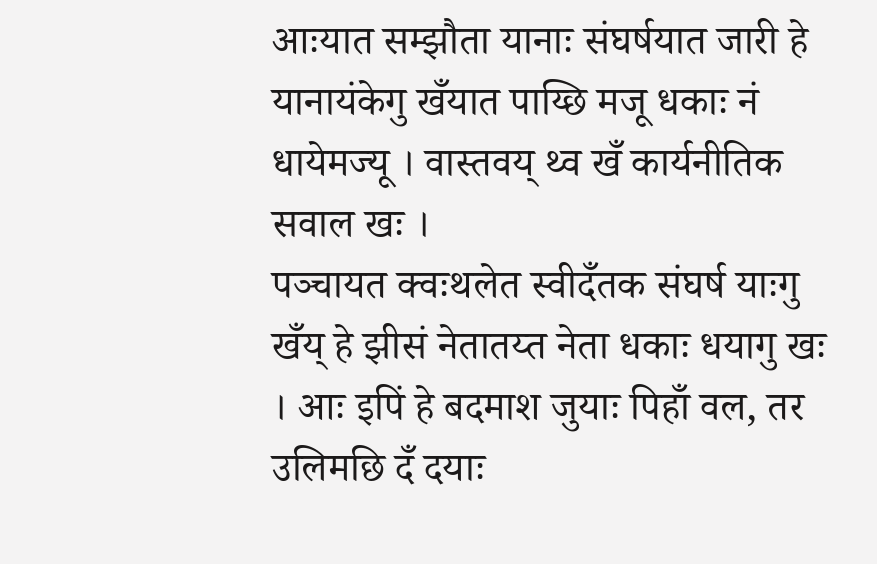आःयात सम्झौता यानाः संघर्षयात जारी हे यानायंकेगु खँयात पाय्छि मजू धकाः नं धायेमज्यू । वास्तवय् थ्व खँ कार्यनीतिक सवाल खः ।
पञ्चायत क्वःथलेत स्वीदँतक संघर्ष याःगु खँय् हे झीसं नेतातय्त नेता धकाः धयागु खः । आः इपिं हे बदमाश जुयाः पिहाँ वल, तर उलिमछि दँ दयाः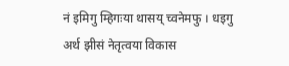नं इमिगु म्हिगःया थासय् च्वनेमफु । धइगु अर्थ झीसं नेतृत्वया विकास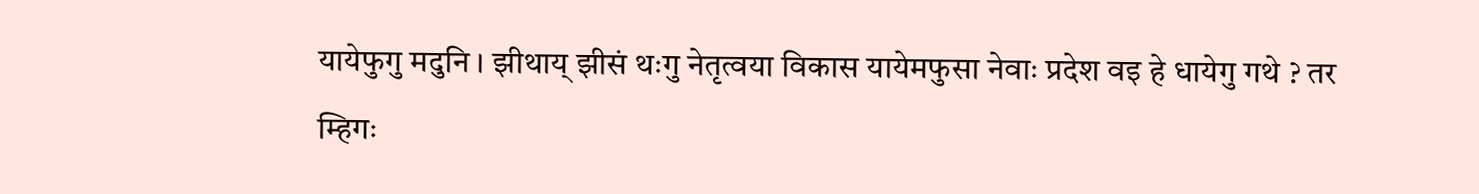यायेफुगु मदुनि । झीथाय् झीसं थःगु नेतृत्वया विकास यायेमफुसा नेवाः प्रदेश वइ हे धायेगु गथे ? तर म्हिगः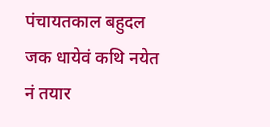पंचायतकाल बहुदल जक धायेवं कथि नयेत नं तयार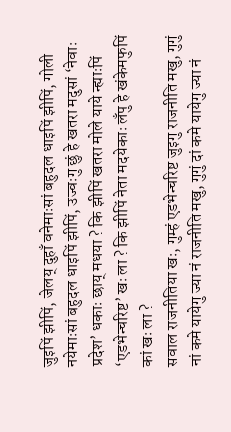जुइपिं झीपिं, जेलय् दुहाँ वनेमाःसां बहुदल धाइपिं झीपिं, गोली नयेमाःसां बहुदल धाइपिं झीपिं, उज्वःगु छुं हे खतरा मदुसां ‘नेवाः प्रदेश’ धकाः छाय् मधया ? कि झीपिं खतरा मोले याये न्ह्याःपिं ‘एडभेन्चरिष्ट’ खः ला ? कि झीपिं नेता मदयेकाः लँपु हे खंकेमफुपिं कां खः ला ?
सवाल राजनीतिया खः, गुम्हं एडभेन्चरिष्ट जुइगु राजनीति मखु, गुगुं नां कमे यायेगु ज्या नं राजनीति मखु, गुगुं दां कमे यायेगु ज्या नं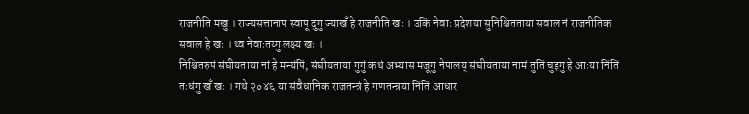राजनीति मखु । राज्यसत्तानाप स्वापू दुगु ज्याखँ हे राजनीति खः । उकिं नेवाः प्रदेशया सुनिश्चितताया सवाल नं राजनीतिक सवाल हे खः । थ्व नेवाःतय्गु लक्ष्य खः ।
निश्चितरुपं संघीयताया नां हे मन्यंपिं, संघीयताया गुगुं कथं अभ्यास मजूगु नेपालय् संघीयताया नामं तुतिं चुइगु हे आःया निंतिं तःधंगु खँ खः । गथे २०४६ या संवैधानिक राजतन्त्रं हे गणतन्त्रया निंतिं आधार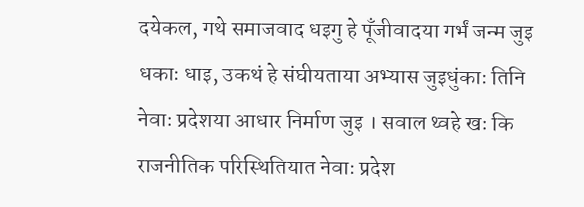दयेकल, गथे समाजवाद धइगु हे पूँजीवादया गर्भं जन्म जुइ धकाः धाइ, उकथं हे संघीयताया अभ्यास जुइधुंकाः तिनि नेवाः प्रदेशया आधार निर्माण जुइ । सवाल थ्वहे खः कि राजनीतिक परिस्थितियात नेवाः प्रदेश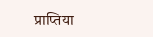प्राप्तिया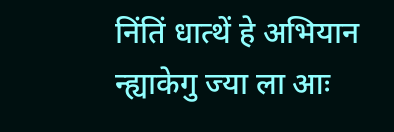निंतिं धात्थें हे अभियान न्ह्याकेगु ज्या ला आः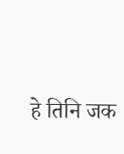हे तिनि जक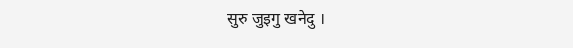सुरु जुइगु खनेदु ।